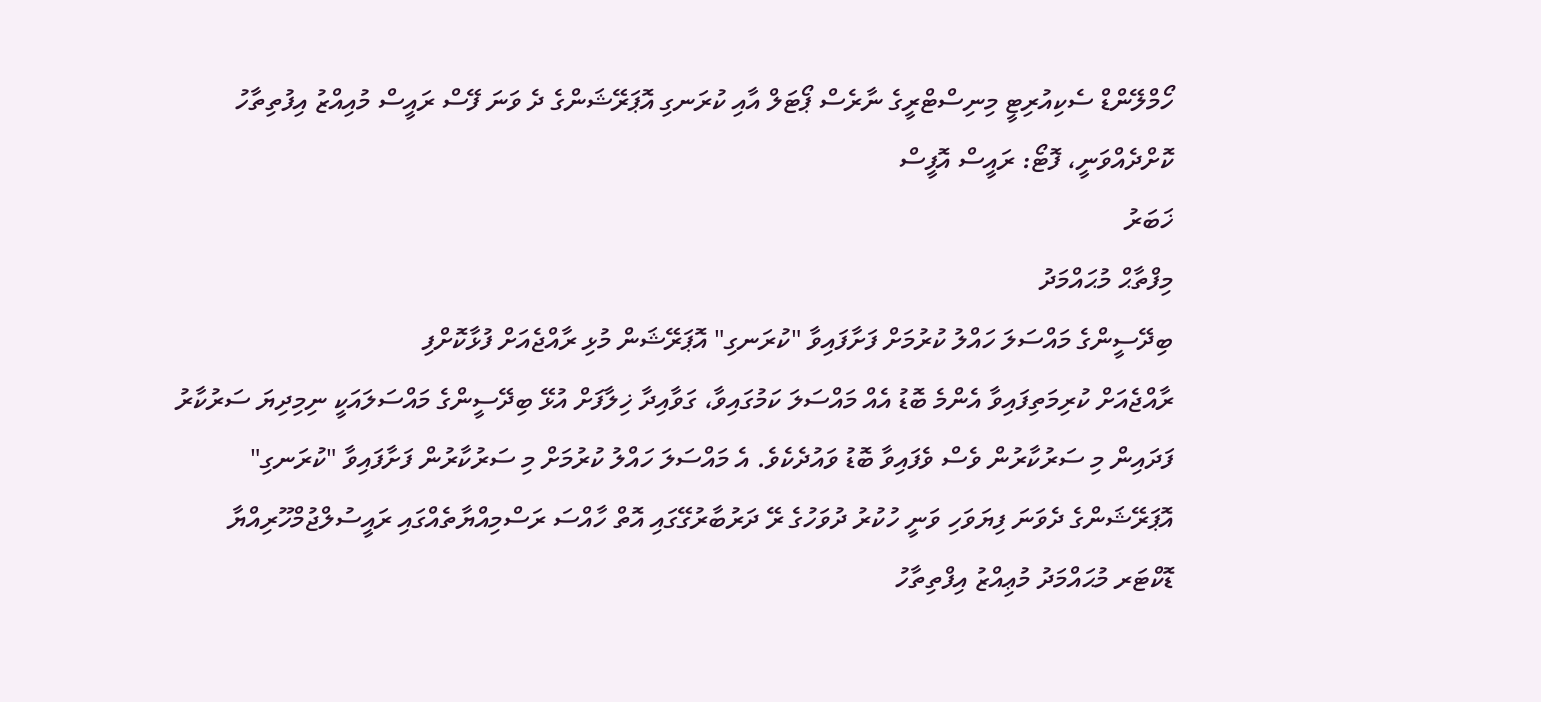ހޯމްލޭންޑް ސެކިއުރިޓީ މިނިސްޓްރީގެ ނާރެސް ޕޯޓަލް އާއި ކުރަނގި އޮޕަރޭޝަންގެ ދެ ވަނަ ފޭސް ރައީސް މުއިއްޒު އިފުތިތާހު ކޮށްދެއްވަނީ، ފޮޓޯ: ރައީސް އޮފީސް
ޚަބަރު
މިފްތާޙް މުޙައްމަދު
ބިދޭސީންގެ މައްސަލަ ހައްލު ކުރުމަށް ފަށާފައިވާ "ކުރަނގި" އޮޕަރޭޝަން މުޅި ރާއްޖެއަށް ފުޅާކޮށްފި
ރާއްޖެއަށް ކުރިމަތިފައިވާ އެންމެ ބޮޑު އެއް މައްސަލަ ކަމުގައިވާ، ގަވާއިދާ ޚިލާފަށް އުޅޭ ބިދޭސީންގެ މައްސަލައަކީ ނިމިދިޔަ ސަރުކާރު ފަދައިން މި ސަރުކާރުން ވެސް ވެފައިވާ ބޮޑު ވައުދެކެވެ. އެ މައްސަލަ ހައްލު ކުރުމަށް މި ސަރުކާރުން ފަށާފައިވާ "ކުރަނގި" އޮޕަރޭޝަންގެ ދެވަނަ ފިޔަވަހި ވަނީ ހުކުރު ދުވަހުގެ ރޭ ދަރުބާރުގޭގައި އޮތް ހާއްސަ ރަސްމިއްޔާތެއްގައި ރައީސުލްޖުމްހޫރިއްޔާ ޑޮކްޓަރ މުޙައްމަދު މުޢިއްޒު އިފްތިތާހު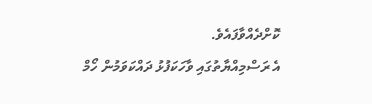ކޮށްދެއްވާފައެވެ.
އެ ރަސްމިއްޔާތުގައި ވާހަކަފުޅު ދައްކަވަމުން ހޯމް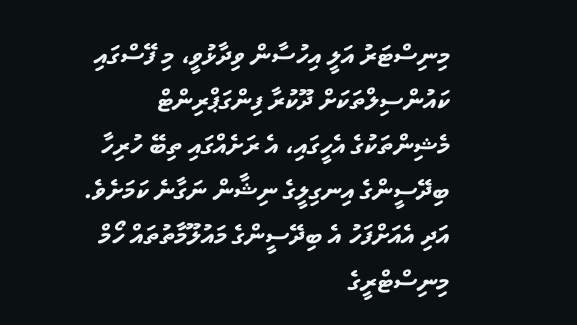މިނިސްޓަރު އަލީ އިހުސާން ވިދާޅުވީ، މި ފޭސްގައި ކައުންސިލްތަކަށް ދޫކުރާ ފިންގަޕްރިންޓް މެޝިންތަކުގެ އެހީގައި، އެ ރަށެއްގައި ތިބޭ ހުރިހާ ބިދޭސީންގެ އިނގިލީގެ ނިޝާން ނަގާނެ ކަމަށެވެ. އަދި އެއަށްފަހު އެ ބިދޭސީންގެ މައުލޫމާތުތައް ހޯމް މިނިސްޓްރީގެ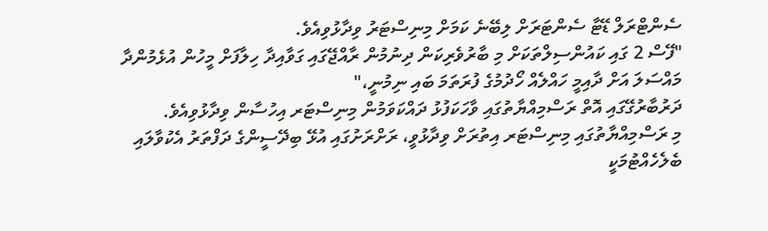ސެންޓްރަލް ޑޭޓާ ސެންޓަރަށް ލިބޭނެ ކަމަށް މިނިސްޓަރު ވިދާޅުވިއެވެ.
"ފޭސް 2 ގައި ކައުންސިލްތަކަށް މި ބާރުވެރިކަން ދިނުމުން ރާއްޖޭގައި ގަވާއިދާ ހިލާފަށް މީހުން އުޅެމުންދާ މައްސަލަ އަށް ދާއިމީ ހައްލެއް ހޯދުމުގެ ފުރަތަމަ ބައި ނިމުނީ،"
ދަރުބާރުގޭގައި އޮތް ރަސްމިއްޔާތުގައި ވާހަކަފުޅު ދައްކަވަމުން މިނިސްޓަރ އިހުސާން ވިދާޅުވިއެވެ.
މި ރަސްމިއްޔާތުގައި މިނިސްޓަރ އިތުރަށް ވިދާޅުވީ، ރަށްރަށުގައި އުޅޭ ބިދޭސީންގެ ދަފްތަރު އެކުވާލައި ބެލެހެއްޓުމަކީ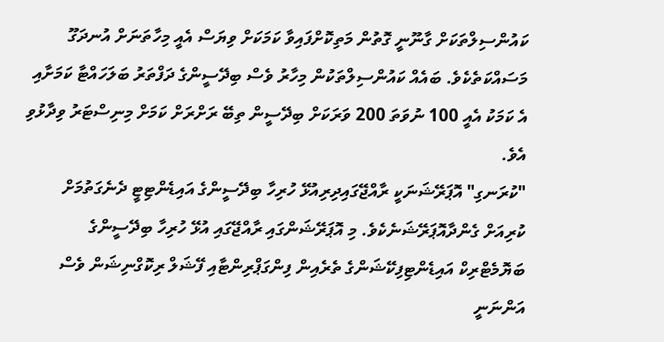ކައުންސިލްތަކަށް ގާނޫނީ ގޮތުން މަތިކޮށްފައިވާ ކަމަކަށް ވިޔަސް އެއީ މިހާތަނަށް އުނދަގޫ މަސައްކަތެކެވެ. ބައެއް ކައުންސިލްތަކުން މިހާރު ވެސް ބިދޭސީންގެ ދަފްތަރު ބަލަހައްޓާ ކަމަށާއި އެ ކަމަކު އެއީ 100 ނުވަތަ 200 ވަރަކަށް ބިދޭސީން ތިބޭ ރަށްރަށް ކަމަށް މިނިސްޓަރު ވިދާޅުވި އެވެ.
"ކުރަނގި" އޮޕަރޭޝަނަކީ ރާއްޖޭގައިދިރިއުޅޭ ހުރިހާ ބިދޭސީންގެ އައިޑެންޓިޓީ ދެނެގަތުމަށް ކުރިއަށް ގެންދާއޮޕަރޭޝަނެކެވެ. މި އޮޕަރޭޝަންގައި ރާއްޖޭގައި އުޅޭ ހުރިހާ ބިދޭސީންގެ ބަޔޮމެޓްރިކް އައިޑެންޓިފިކޭޝަންގެ ތެރެއިން ފިންގަޕްރިންޓާއި ފޭޝަލް ރިކޮގްނިޝަން ވެސް އަންނަނީ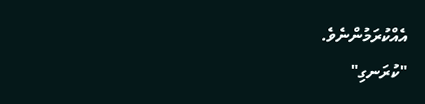އެއްކުރަމުންނެވެ.
"ކުރަނގި"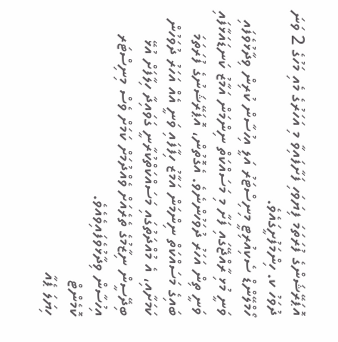އޮޕަރޭޝަންގެ ފުރަތަމަ ފިޔަވަހި ފަށާފައިވާ މި އަހަރުގެ މެއި މަހުގެ 2 ވަނަ ދުވަހު ކ. ހިންމަފުށީގައެވެ.
ހޯމްލޭންޑް ސެކިއުރިޓީ މިނިސްޓަރު އަލީ އިހުސާން ކުރިން ވިދާޅުވެފައި ވަނީ މުޅި ރާއްޖޭގައި ފަށާ މި މަސައްކަތް ނިންމަން އަމާޒު ކަނޑައަޅާފައި ވަނީ ތިން އަހަރު ދުވަހުންނެވެ. އެގޮތުން، އޮޕަރޭޝަނުގެ ފުރަތަމަ ބައިގެ މަސައްކަތް ނިންމަން އަމާޒު ހިފާފައި ވަނީ އެއް އަހަރު ދުވަހުން ކަމަށާއި، އެ މުއްދަތުގައި މަސައްކަތްކުރާނީ ގަވައިދާ ހިލާފަށް އުޅޭ ބިދޭސީން ނިޒާމުގެ ތެރެއަށް ވެއްދުމަށް ކަމަށް ވެސް މިނިސްޓަރ އިހުސާން ވިދާޅުވެފައިވެއެވެ.
ކޮމެންޓް
ހިޔަލަ ޕެއާ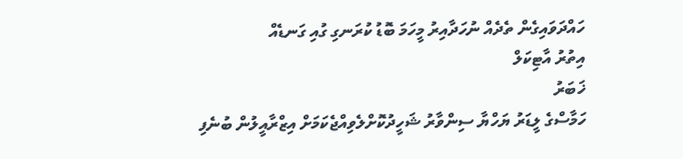ހައްދަވައިގެން ތެދެއް ނުހަދާއިރު މީހަމަ ބޮޑު ކުރަނގި ގުއި ގަނޑެއް
އިތުރު އާޓިކަލް
ޚަބަރު
ހަމާސްގެ ލީޑަރު ޔަހްޔާ ސިންވާރު ޝަހީދުކޮށްލެވިއްޖެކަމަށް އިޒްރާއީލުން ބުނެފި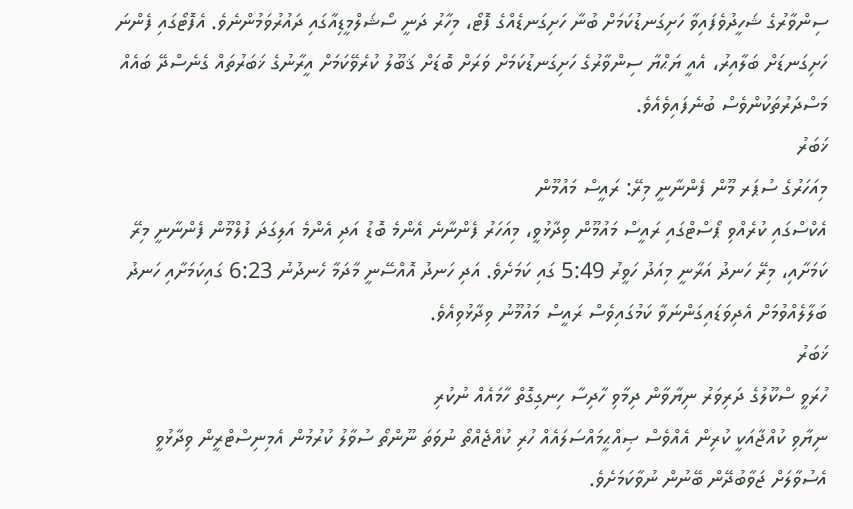ސިންވާރުގެ ޝަހީދުވެފައިވާ ހަށިގަނޑުކަމަށް ބުނާ ހަށިގަނޑެއްގެ ފޮޓޯ، މިހާރު ދަނީ ސޯޝަލްމީޑިއާގައި ދައުރުވަމުންނެވެ. އެފޮޓޯގައި ފެންނަ ހަށިގަނޑަށް ބަލާއިރު، އެއީ ޔަޙްޔާ ސިންވާރުގެ ހަށިގަނޑުކަމަށް ވަރަށް ބޮޑަށް ޤަބޫލު ކުރެވޭކަމަށް އީރާނުގެ ޚަބަރުތައް ގެނެސްދޭ ބައެއް މަސްދަރުތަކުންވެސް ބުނެފައިވެއެވެ.
ޚަބަރު
މިއަހަރުގެ ސުޕަރ މޫން ފެންނާނީ މިރޭ: ރައީސް މައުމޫން
އެކްސްގައި ކުރެއްވި ޕޯސްޓްގައި ރައީސް މައުމޫން ވިދާޅުވީ، މިއަހަރު ފެންނާނެ އެންމެ ބޮޑު އަދި އެންމެ އަލިގަދަ ފުލްމޫން ފެންނާނީ މިރޭ ކަމަށާއި، މިރޭ ހަނދު އަރާނީ މިއަދު ހަވީރު 5:49 ގައި ކަމަށެވެ. އަދި ހަނދު އޮއްސޭނީ މާދަމާ ހެނދުނު 6:23 ގައިކަމަށާއި ހަނދު ބަލާލެއްވުމަށް އެދިވަޑައިގަންނަވާ ކަމުގައިވެސް ރައީސް މައުމޫނު ވިދާޅުވިއެވެ.
ޚަބަރު
ހުރަވީ ސްކޫލުގެ ދަރިވަރު ނިޔާވާން ދިމާވި ހާދިސާ ހިނގިގޮތް ހާމައެއް ނުކުރި
ނިޔާވި ކުއްޖާއަކީ ކުރިން އެއްވެސް ޞިއްޙީމައްސަލައެއް ހުރި ކުއްޖެއްތޯ ނުވަތަ ނޫންތޯ ސުވާލު ކުރުމުން އެމިނިސްޓްރީން ވިދާޅުވީ އެސުވާލަށް ޖަވާބުދޭން ބޭނުން ނުވާކަމަށެވެ.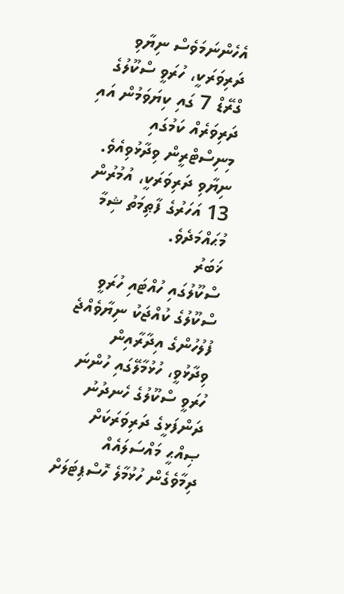އެހެންނަމަވެސް ނިޔާވި ދަރިވަރަކީ، ހުރަވީ ސްކޫލުގެ ގްރޭޑް 7 ގައި ކިޔަވަމުން އައި ދަރިވަރެއް ކަމުގައި މިނިސްޓްރީން ވިދާޅުވިއެވެ. ނިޔާވި ދަރިވަރަކީ، އުމުރުން 13 އަހަރުގެ ފާޠިމަތު ޝިމާ މުޙައްމަދެވެ.
ޚަބަރު
ސްކޫލުގައި ހުއްޓައި ހުރަވީ ސްކޫލުގެ ކުއްޖަކު ނިޔާވެއްޖެ
ފުލުހުންގެ އިދާރާއިން ވިދާޅުވީ، ހުޅުމާލޭގައި ހުންނަ ހުރަވީ ސްކޫލުގެ ހެނދުނު ދަންފަޅީގެ ދަރިވަރަކަށް ޞިއްޙީ މައްސަލައެއް ދިމާވެގެން ހުޅުމާލެ ހޮސްޕިޓަލަށް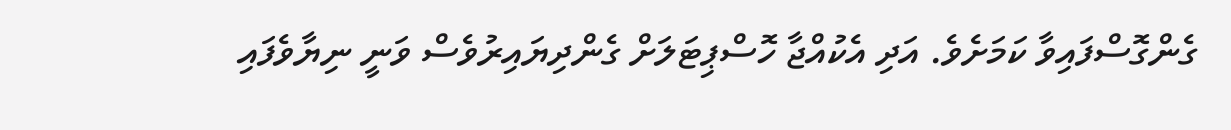ގެންގޮސްފައިވާ ކަމަށެވެ. އަދި އެކުއްޖާ ހޮސްޕިޓަލަށް ގެންދިޔައިރުވެސް ވަނީ ނިޔާވެފައި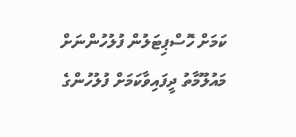ކަމަށް ހޮސްޕިޓަލުން ފުލުހުންނަށް މައުލޫމާތު ދީފައިވާކަމަށް ފުލުހުންގެ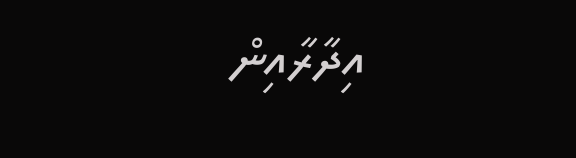އިދާރާއިން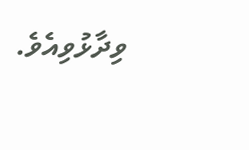ވިދާޅުވިއެވެ.